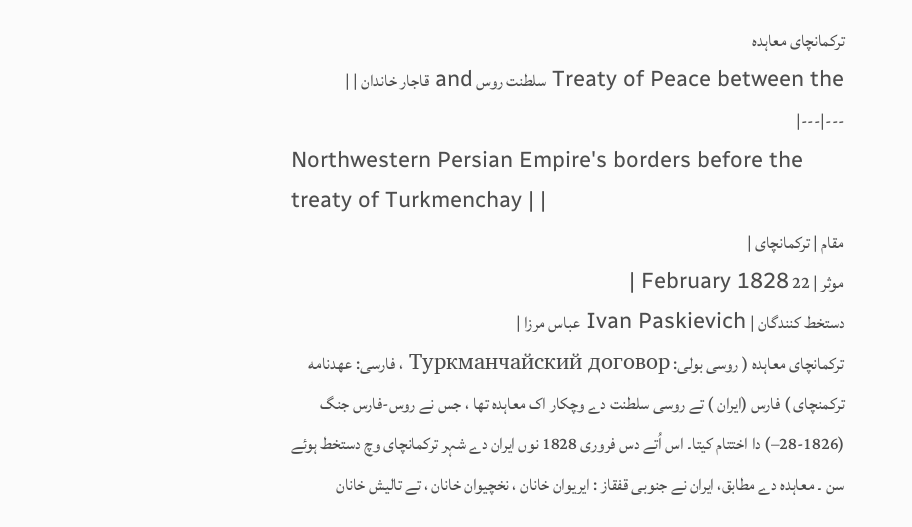ترکمانچای معاہدہ
Treaty of Peace between the سلطنت روس and قاجار خاندان | |
---|---|
Northwestern Persian Empire's borders before the treaty of Turkmenchay | |
مقام | ترکمانچای |
موثر | 22 February 1828 |
دستخط کنندگان | Ivan Paskievich عباس مرزا |
ترکمانچای معاہدہ ( روسی بولی: Туркманчайский договор ، فارسی: عهدنامه ترکمنچای ) فارس (ایران ) تے روسی سلطنت دے وچکار اک معاہدہ تھا ، جس نے روس-فارس جنگ (1826-28–) دا اختتام کيتا۔ اس اُتے دس فروری 1828 نوں ایران دے شہر ترکمانچای وچ دستخط ہوئے سن ۔ معاہدہ دے مطابق، ایران نے جنوبی قفقاز : ایریوان خانان ، نخچیوان خانان ، تے تالیش خانان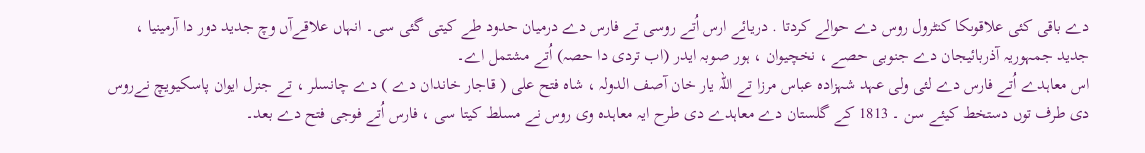دے باقی کئی علاقوںکا کنٹرول روس دے حوالے کردتا . دریائے ارس اُتے روسی تے فارس دے درمیان حدود طے کيتی گئی سی۔ انہاں علاقےآں وچ جدید دور دا آرمینیا ، جدید جمہوریہ آذربائیجان دے جنوبی حصے ، نخچیوان ، ہور صوبہ ایدر (اب تردی دا حصہ) اُتے مشتمل اے۔
اس معاہدے اُتے فارس دے لئی ولی عہد شہزادہ عباس مرزا تے اللہ یار خان آصف الدولہ ، شاہ فتح علی ( قاجار خاندان دے ) دے چانسلر ، تے جنرل ایوان پاسکیویچ نےروس دی طرف توں دستخط کیئے سن ۔ 1813 کے گلستان دے معاہدے دی طرح ایہ معاہدہ وی روس نے مسلط کيتا سی ، فارس اُتے فوجی فتح دے بعد۔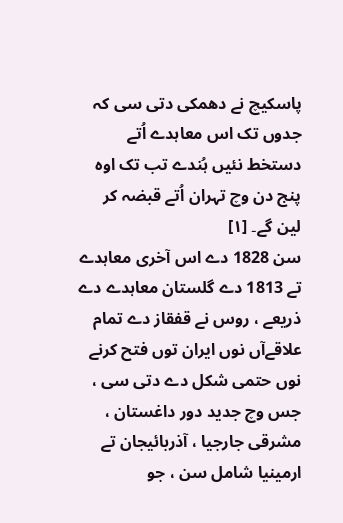پاسکیچ نے دھمکی دتی سی کہ جدوں تک اس معاہدے اُتے دستخط نئيں ہُندے تب تک اوہ پنج دن وچ تہران اُتے قبضہ کر لین گے۔ [۱]
سن 1828 دے اس آخری معاہدے تے 1813 دے گلستان معاہدے دے ذریعے ، روس نے قفقاز دے تمام علاقےآں نوں ایران توں فتح کرنے نوں حتمی شکل دے دتی سی ، جس وچ جدید دور داغستان ، مشرقی جارجیا ، آذربائیجان تے ارمینیا شامل سن ، جو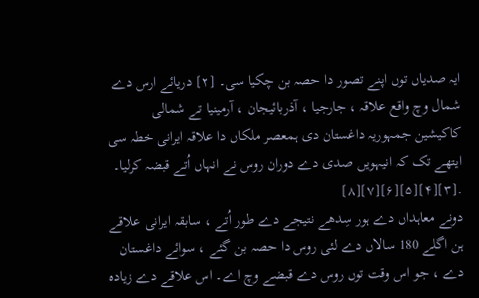ایہ صدیاں توں اپنے تصور دا حصہ بن چکيا سی۔ [۲] دریائے ارس دے شمال وچ واقع علاقہ ، جارجیا ، آذربائیجان ، آرمینیا تے شمالی کاکیشین جمہوریہ داغستان دی ہمعصر ملکاں دا علاقہ ایرانی خطہ سی ایتھے تک کہ انیہويں صدی دے دوران روس نے انہاں اُتے قبضہ کرلیا۔ .[۳][۴][۵][۶][۷][۸]
دونے معاہداں دے ہور سِدھے نتیجے دے طور اُتے ، سابقہ ایرانی علاقے ہن اگلے 180 سالاں دے لئی روس دا حصہ بن گئے ، سوائے داغستان دے ، جو اس وقت توں روس دے قبضے وچ اے۔ اس علاقے دے زیادہ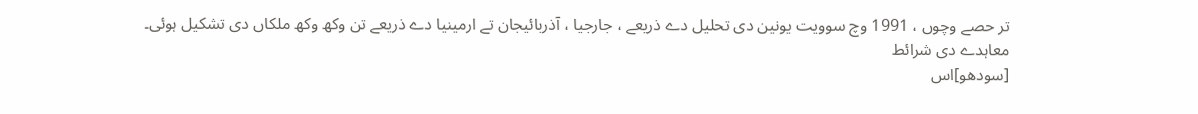تر حصے وچوں ، 1991 وچ سوویت یونین دی تحلیل دے ذریعے ، جارجیا ، آذربائیجان تے ارمینیا دے ذریعے تن وکھ وکھ ملکاں دی تشکیل ہوئی۔
معاہدے دی شرائط
[سودھو]اس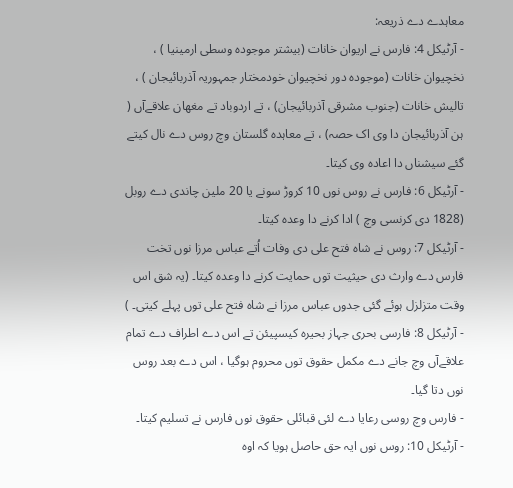معاہدے دے ذریعہ:
- آرٹیکل 4: فارس نے اریوان خانات (بیشتر موجودہ وسطی ارمینیا ) ، نخچیوان خانات (موجودہ دور نخچیوان خودمختار جمہوریہ آذربائیجان ) ، تالیش خانات (جنوب مشرقی آذربائیجان) ، تے اردوباد تے مغھان علاقےآں ( ہن آذربائیجان دا وی اک حصہ) ، تے معاہدہ گلستان وچ روس دے نال کيتے گئے سیشناں دا اعادہ وی کيتا۔
- آرٹیکل 6: فارس نے روس نوں 10 کروڑ سونے یا 20 ملین چاندی دے روبل (1828 دی کرنسی وچ ) ادا کرنے دا وعدہ کيتا۔
- آرٹیکل 7: روس نے شاہ فتح علی دی وفات اُتے عباس مرزا نوں تخت فارس دے وارث دی حیثیت توں حمایت کرنے دا وعدہ کيتا۔ (یہ شق اس وقت متزلزل ہوئے گئی جدوں عباس مرزا نے شاہ فتح علی توں پہلے کيتی۔ )
- آرٹیکل 8: فارسی بحری جہاز بحیرہ کیسپیئن تے اس دے اطراف دے تمام علاقےآں وچ جانے دے مکمل حقوق توں محروم ہوگیا ، اس دے بعد روس نوں دتا گیا۔
- فارس وچ روسی رعایا دے لئی قبائلی حقوق نوں فارس نے تسلیم کيتا۔
- آرٹیکل 10: روس نوں ایہ حق حاصل ہويا کہ اوہ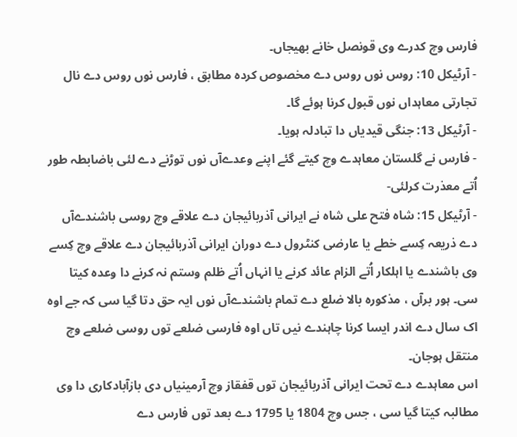فارس وچ کدرے وی قونصل خانے بھیجاں۔
- آرٹیکل 10: روس نوں روس دے مخصوص کردہ مطابق ، فارس نوں روس دے نال تجارتی معاہداں نوں قبول کرنا ہوئے گا۔
- آرٹیکل 13: جنگی قیدیاں دا تبادلہ ہويا۔
- فارس نے گلستان معاہدے وچ کیتے گئے اپنے وعدےآں نوں توڑنے دے لئی باضابطہ طور اُتے معذرت کرلئی-
- آرٹیکل 15: شاہ فتح علی شاہ نے ایرانی آذربائیجان دے علاقے وچ روسی باشندےآں دے ذریعہ کِسے خطے یا عارضی کنٹرول دے دوران ایرانی آذربائیجان دے علاقے وچ کِسے وی باشندے یا اہلکار اُتے الزام عائد کرنے یا انہاں اُتے ظلم وستم نہ کرنے دا وعدہ کيتا سی۔ ہور برآں ، مذکورہ بالا ضلع دے تمام باشندےآں نوں ایہ حق دتا گیا سی کہ جے اوہ اک سال دے اندر ایسا کرنا چاہندے نيں تاں اوہ فارسی ضلعے توں روسی ضلعے وچ منتقل ہوجان۔
اس معاہدے دے تحت ایرانی آذربائیجان توں قفقاز وچ آرمینیاں دی بازآبادکاری دا وی مطالبہ کيتا گیا سی ، جس وچ 1804 یا 1795 دے بعد توں فارس دے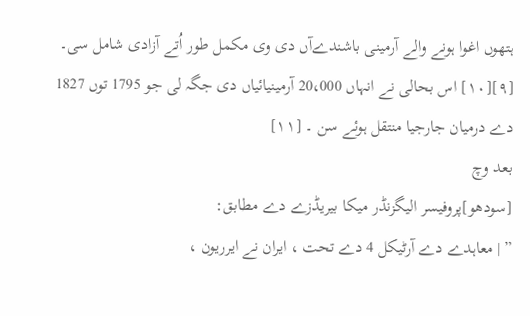ہتھوں اغوا ہونے والے آرمینی باشندےآں دی وی مکمل طور اُتے آزادی شامل سی۔ [۹][۱۰] اس بحالی نے انہاں 20،000 آرمینیائیاں دی جگہ لی جو 1795 توں 1827 دے درمیان جارجیا منتقل ہوئے سن ۔ [۱۱]
بعد وچ
[سودھو]پروفیسر الیگزنڈر میکا بیریڈزے دے مطابق:
” | معاہدے دے آرٹیکل 4 دے تحت ، ایران نے ایرریون ،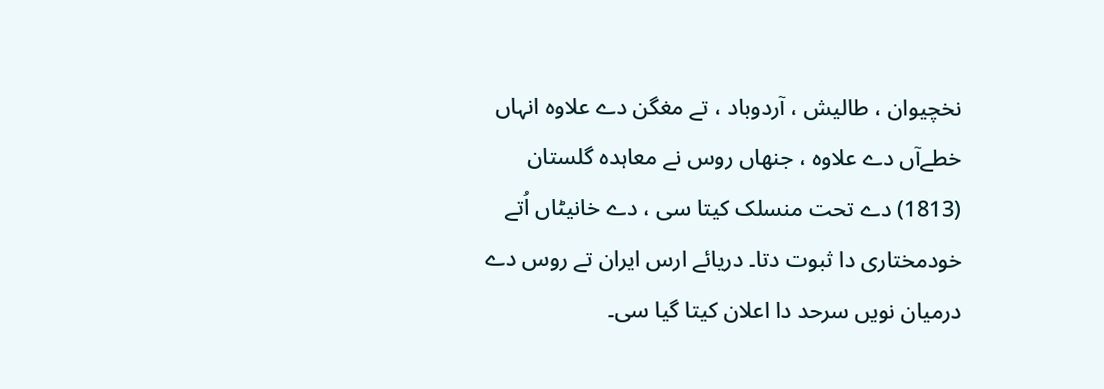نخچیوان ، طالیش ، آردوباد ، تے مغگن دے علاوہ انہاں خطےآں دے علاوہ ، جنھاں روس نے معاہدہ گلستان (1813) دے تحت منسلک کيتا سی ، دے خانیٹاں اُتے خودمختاری دا ثبوت دتا۔ دریائے ارس ایران تے روس دے درمیان نويں سرحد دا اعلان کيتا گیا سی۔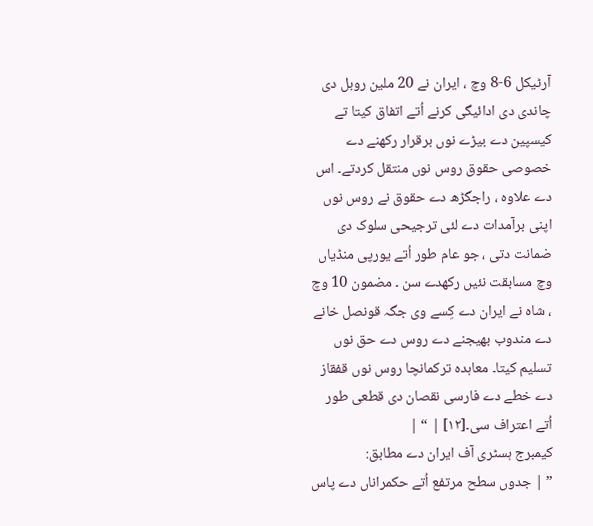آرٹیکل 6-8 وچ ، ایران نے 20 ملین روبل دی چاندی دی ادائیگی کرنے اُتے اتفاق کيتا تے کیسپین دے بیڑے نوں برقرار رکھنے دے خصوصی حقوق روس نوں منتقل کردتے۔ اس دے علاوہ ، راجگڑھ دے حقوق نے روس نوں اپنی برآمدات دے لئی ترجیحی سلوک دی ضمانت دتی ، جو عام طور اُتے یورپی منڈیاں وچ مسابقت نئيں رکھدے سن ۔ مضمون 10 وچ ، شاہ نے ایران دے کِسے وی جگہ قونصل خانے دے مندوب بھیجنے دے روس دے حق نوں تسلیم کيتا۔ معاہدہ ترکمانچا روس نوں قفقاز دے خطے دے فارسی نقصان دی قطعی طور اُتے اعتراف سی۔[۱۲] | “ |
کیمبرج ہسٹری آف ایران دے مطابق:
” | جدوں سطح مرتفع اُتے حکمراناں دے پاس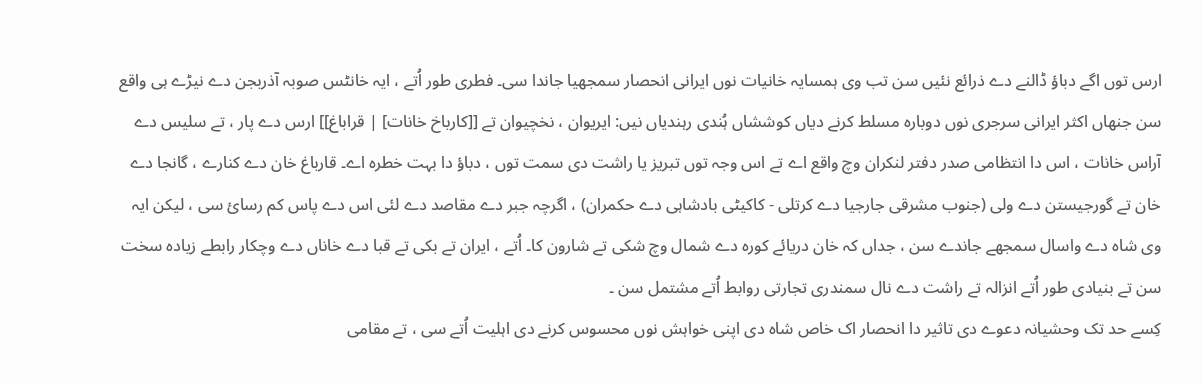ارس توں اگے دباؤ ڈالنے دے ذرائع نئيں سن تب وی ہمسایہ خانیات نوں ایرانی انحصار سمجھیا جاندا سی۔ فطری طور اُتے ، ایہ خانٹس صوبہ آذربجن دے نیڑے ہی واقع سن جنھاں اکثر ایرانی سرجری نوں دوبارہ مسلط کرنے دیاں کوششاں ہُندی رہندیاں نيں: ایریوان ، نخچیوان تے [[کارباخ خانات] | قراباغ]] ارس دے پار ، تے سلیس دے آراس خانات ، اس دا انتظامی صدر دفتر لنکران وچ واقع اے تے اس وجہ توں تبریز یا راشت دی سمت توں ، دباؤ دا بہت خطرہ اے۔ قارباغ خان دے کنارے ، گانجا دے خان تے گورجیستن دے ولی (جنوب مشرقی جارجیا دے کرتلی - کاکیٹی بادشاہی دے حکمران) ، اگرچہ جبر دے مقاصد دے لئی اس دے پاس کم رسائ سی ، لیکن ایہ وی شاہ دے واسال سمجھے جاندے سن ، جداں کہ خان دریائے کورہ دے شمال وچ شکی تے شارون کا۔ اُتے ، ایران تے بکی تے قبا دے خاناں دے وچکار رابطے زیادہ سخت سن تے بنیادی طور اُتے انزالہ تے راشت دے نال سمندری تجارتی روابط اُتے مشتمل سن ۔
کِسے حد تک وحشیانہ دعوے دی تاثیر دا انحصار اک خاص شاہ دی اپنی خواہش نوں محسوس کرنے دی اہلیت اُتے سی ، تے مقامی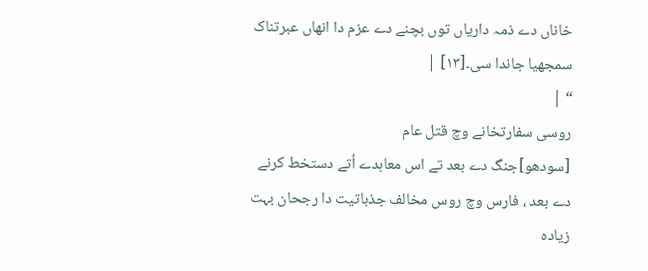خاناں دے ذمہ داریاں توں بچنے دے عزم دا انھاں عبرتناک سمجھیا جاندا سی۔[۱۳] |
“ |
روسی سفارتخانے وچ قتل عام
[سودھو]جنگ دے بعد تے اس معاہدے اُتے دستخط کرنے دے بعد ، فارس وچ روس مخالف جذباتیت دا رجحان بہت زیادہ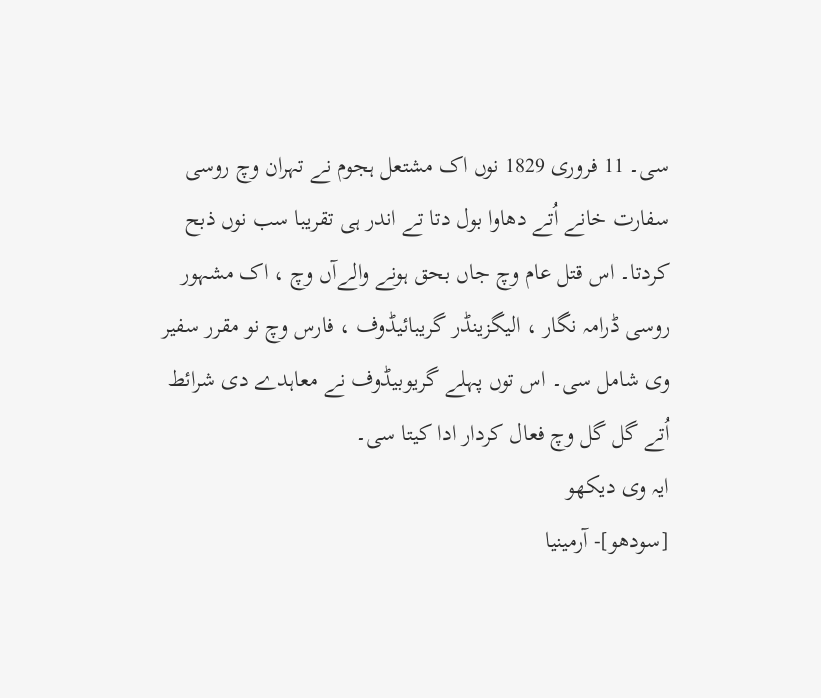سی۔ 11 فروری 1829 نوں اک مشتعل ہجوم نے تہران وچ روسی سفارت خانے اُتے دھاوا بول دتا تے اندر ہی تقریبا سب نوں ذبح کردتا۔ اس قتل عام وچ جاں بحق ہونے والےآں وچ ، اک مشہور روسی ڈرامہ نگار ، الیگزینڈر گریبائیڈوف ، فارس وچ نو مقرر سفیر وی شامل سی۔ اس توں پہلے گریوبیڈوف نے معاہدے دی شرائط اُتے گل گل وچ فعال کردار ادا کيتا سی۔
ایہ وی دیکھو
[سودھو]- آرمینیا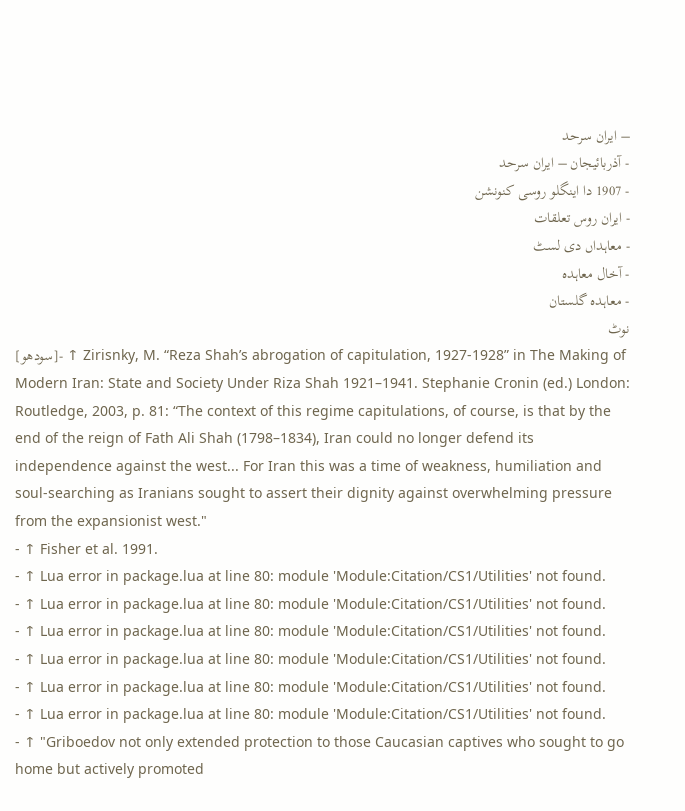– ایران سرحد
- آذربائیجان – ایران سرحد
- 1907 دا اینگلو روسی کنونشن
- ایران روس تعلقات
- معاہداں دی لسٹ
- آخال معاہدہ
- معاہدہ گلستان
نوٹ
[سودھو]- ↑ Zirisnky, M. “Reza Shah’s abrogation of capitulation, 1927-1928” in The Making of Modern Iran: State and Society Under Riza Shah 1921–1941. Stephanie Cronin (ed.) London: Routledge, 2003, p. 81: “The context of this regime capitulations, of course, is that by the end of the reign of Fath Ali Shah (1798–1834), Iran could no longer defend its independence against the west... For Iran this was a time of weakness, humiliation and soul-searching as Iranians sought to assert their dignity against overwhelming pressure from the expansionist west."
- ↑ Fisher et al. 1991.
- ↑ Lua error in package.lua at line 80: module 'Module:Citation/CS1/Utilities' not found.
- ↑ Lua error in package.lua at line 80: module 'Module:Citation/CS1/Utilities' not found.
- ↑ Lua error in package.lua at line 80: module 'Module:Citation/CS1/Utilities' not found.
- ↑ Lua error in package.lua at line 80: module 'Module:Citation/CS1/Utilities' not found.
- ↑ Lua error in package.lua at line 80: module 'Module:Citation/CS1/Utilities' not found.
- ↑ Lua error in package.lua at line 80: module 'Module:Citation/CS1/Utilities' not found.
- ↑ "Griboedov not only extended protection to those Caucasian captives who sought to go home but actively promoted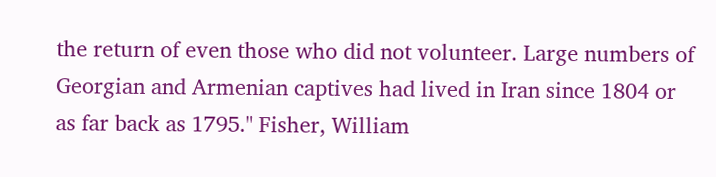the return of even those who did not volunteer. Large numbers of Georgian and Armenian captives had lived in Iran since 1804 or as far back as 1795." Fisher, William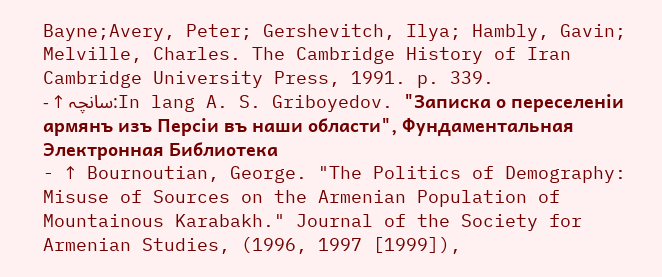Bayne;Avery, Peter; Gershevitch, Ilya; Hambly, Gavin; Melville, Charles. The Cambridge History of Iran Cambridge University Press, 1991. p. 339.
- ↑ سانچہ:In lang A. S. Griboyedov. "Записка о переселеніи армянъ изъ Персіи въ наши области", Фундаментальная Электронная Библиотека
- ↑ Bournoutian, George. "The Politics of Demography: Misuse of Sources on the Armenian Population of Mountainous Karabakh." Journal of the Society for Armenian Studies, (1996, 1997 [1999]),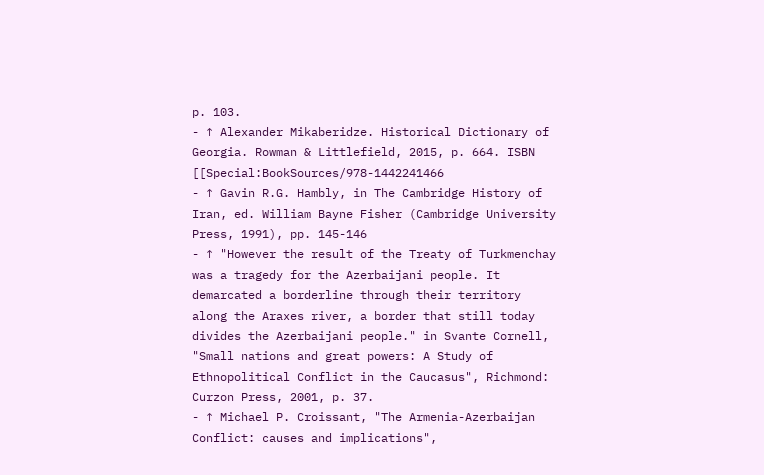p. 103.
- ↑ Alexander Mikaberidze. Historical Dictionary of Georgia. Rowman & Littlefield, 2015, p. 664. ISBN [[Special:BookSources/978-1442241466
- ↑ Gavin R.G. Hambly, in The Cambridge History of Iran, ed. William Bayne Fisher (Cambridge University Press, 1991), pp. 145-146
- ↑ "However the result of the Treaty of Turkmenchay was a tragedy for the Azerbaijani people. It demarcated a borderline through their territory along the Araxes river, a border that still today divides the Azerbaijani people." in Svante Cornell, "Small nations and great powers: A Study of Ethnopolitical Conflict in the Caucasus", Richmond: Curzon Press, 2001, p. 37.
- ↑ Michael P. Croissant, "The Armenia-Azerbaijan Conflict: causes and implications",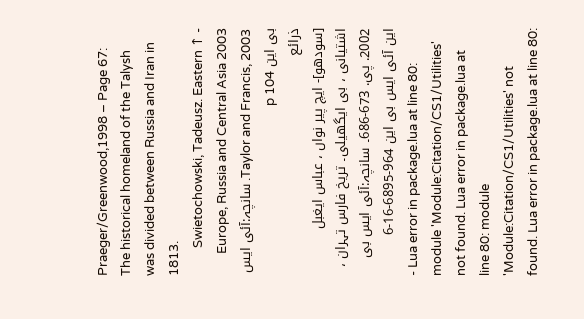Praeger/Greenwood,1998 – Page 67: The historical homeland of the Talysh was divided between Russia and Iran in 1813.
- ↑ Swietochowski, Tadeusz. Eastern Europe, Russia and Central Asia 2003 Taylor and Francis, 2003. سانچہ:آئی ایس بی این p 104
ذرائع
[سودھو]- ایچ پیر نواں ، عباس ایغبل اشتیانی ، بی ایگھیلی۔ تریخ فارس تہران ، 2002. پی. 673-686۔ سانچہ:آئی ایس بی این آئی ایس بی این 964-6895-16-6
- Lua error in package.lua at line 80: module 'Module:Citation/CS1/Utilities' not found. Lua error in package.lua at line 80: module 'Module:Citation/CS1/Utilities' not found. Lua error in package.lua at line 80: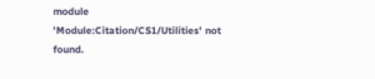module 'Module:Citation/CS1/Utilities' not found.